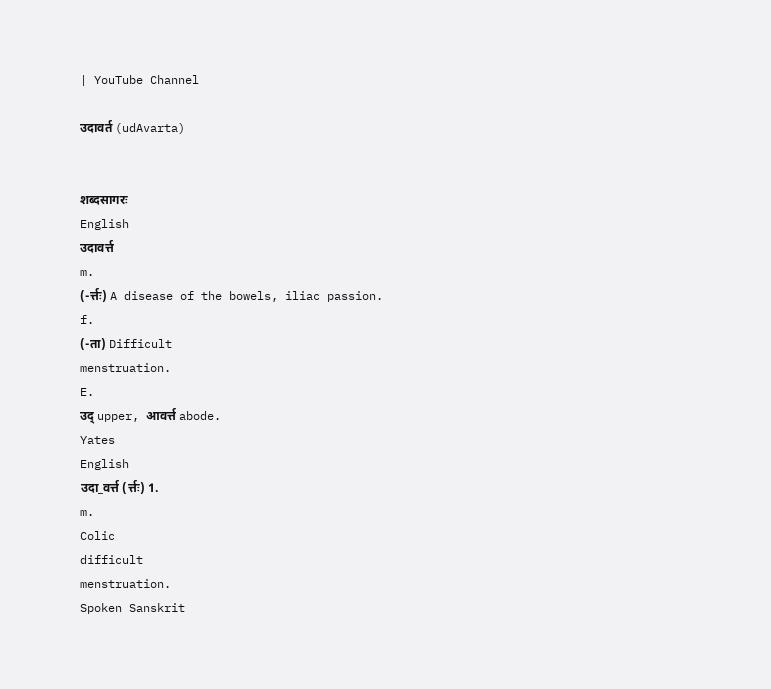| YouTube Channel

उदावर्त (udAvarta)


शब्दसागरः
English
उदावर्त्त
m.
(-र्त्तः) A disease of the bowels, iliac passion.
f.
(-ता) Difficult
menstruation.
E.
उद् upper, आवर्त्त abode.
Yates
English
उदा_वर्त्त (र्त्तः) 1.
m.
Colic
difficult
menstruation.
Spoken Sanskrit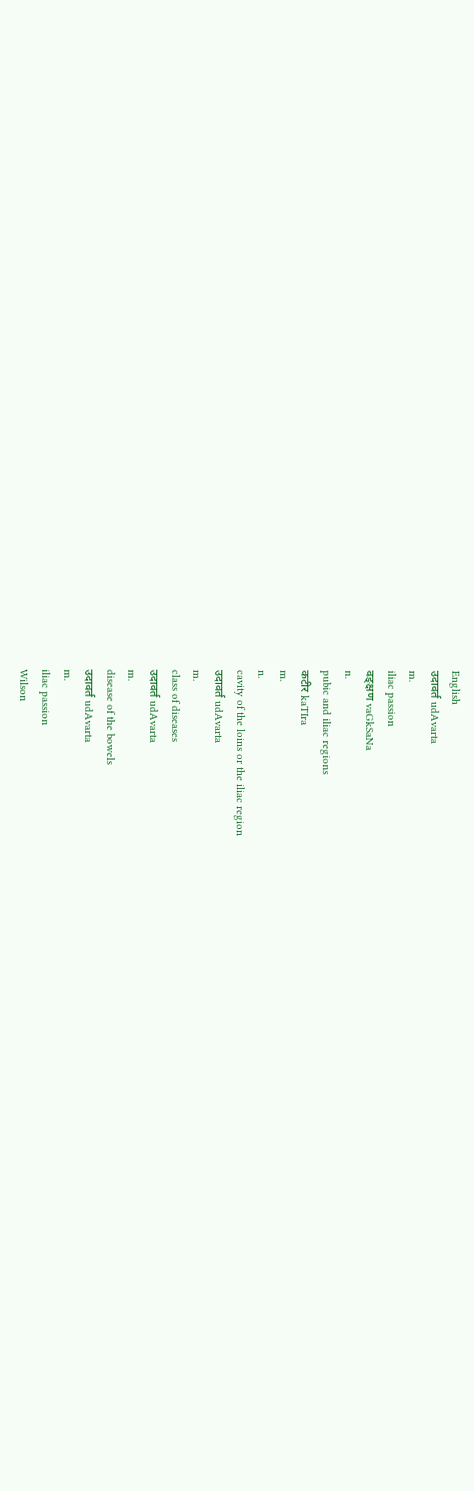English
उदावर्त udAvarta
m.
iliac passion
वङ्क्षण vaGkSaNa
n.
pubic and iliac regions
कटीर kaTIra
m.
n.
cavity of the loins or the iliac region
उदावर्त udAvarta
m.
class of diseases
उदावर्त udAvarta
m.
disease of the bowels
उदावर्त udAvarta
m.
iliac passion
Wilson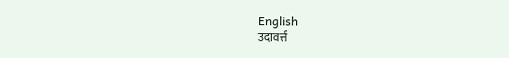English
उदावर्त्त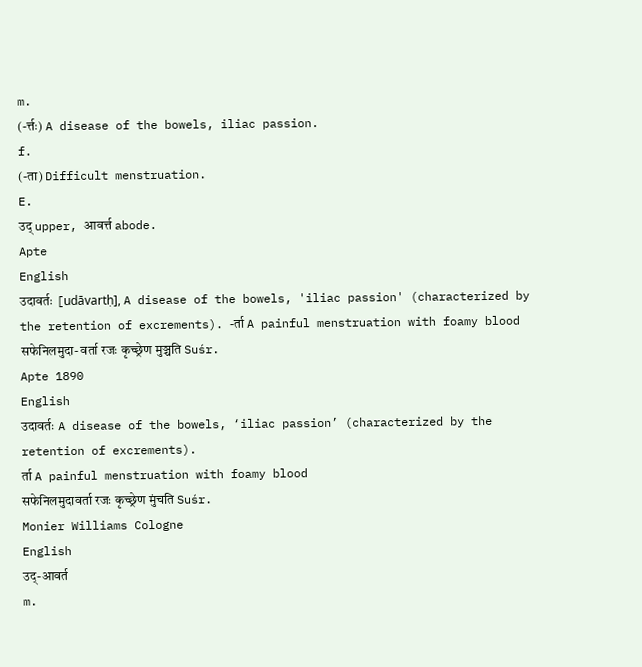m.
(-र्त्तः) A disease of the bowels, iliac passion.
f.
(-ता) Difficult menstruation.
E.
उद् upper, आवर्त्त abode.
Apte
English
उदावर्तः [udāvartḥ], A disease of the bowels, 'iliac passion' (characterized by the retention of excrements). -र्ता A painful menstruation with foamy blood
सफेनिलमुदा- वर्ता रजः कृच्छ्रेण मुञ्चति Suśr.
Apte 1890
English
उदावर्तः A disease of the bowels, ‘iliac passion’ (characterized by the retention of excrements).
र्ता A painful menstruation with foamy blood
सफेनिलमुदावर्ता रजः कृच्छ्रेण मुंचति Suśr.
Monier Williams Cologne
English
उद्-आवर्त
m.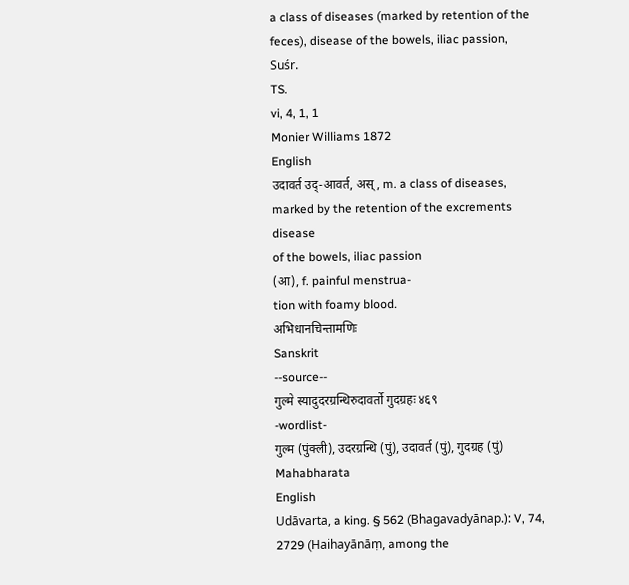a class of diseases (marked by retention of the feces), disease of the bowels, iliac passion,
Suśr.
TS.
vi, 4, 1, 1
Monier Williams 1872
English
उदावर्त उद्-आवर्त, अस्, m. a class of diseases,
marked by the retention of the excrements
disease
of the bowels, iliac passion
(आ), f. painful menstrua-
tion with foamy blood.
अभिधानचिन्तामणिः
Sanskrit
--source--
गुल्मे स्यादुदरग्रन्थिरुदावर्तो गुदग्रहः ४६९
-wordlist-
गुल्म (पुंक्ली), उदरग्रन्थि (पुं), उदावर्त (पुं), गुदग्रह (पुं)
Mahabharata
English
Udāvarta, a king. § 562 (Bhagavadyānap.): V, 74, 2729 (Haihayānāṃ, among the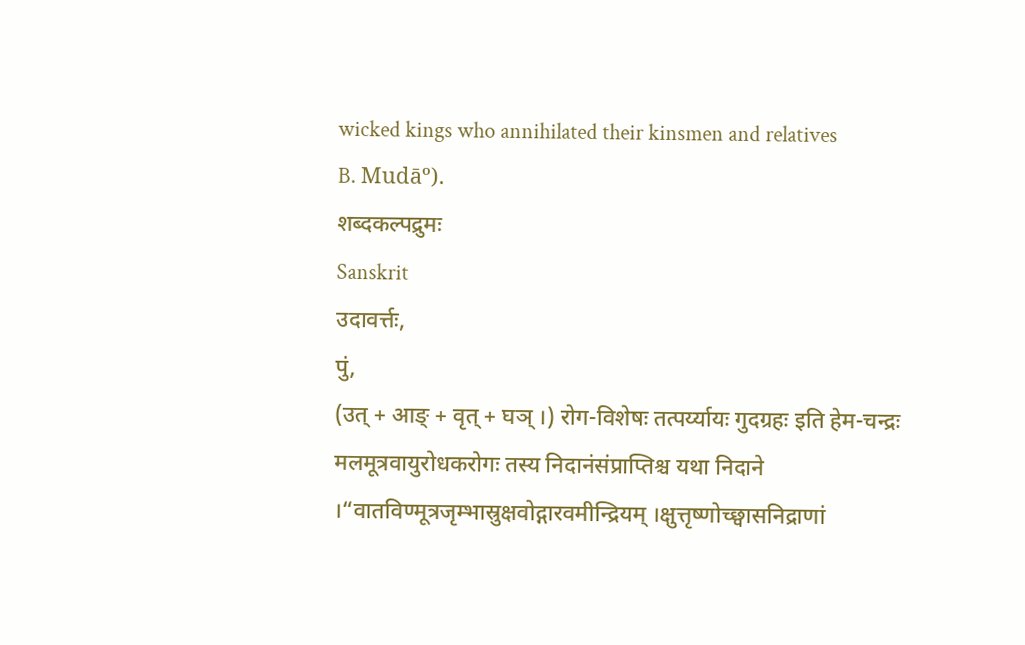wicked kings who annihilated their kinsmen and relatives
B. Mudāº).
शब्दकल्पद्रुमः
Sanskrit
उदावर्त्तः,
पुं,
(उत् + आङ् + वृत् + घञ् ।) रोग-विशेषः तत्पर्य्यायः गुदग्रहः इति हेम-चन्द्रः
मलमूत्रवायुरोधकरोगः तस्य निदानंसंप्राप्तिश्च यथा निदाने ।“वातविण्मूत्रजृम्भास्रुक्षवोद्गारवमीन्द्रियम् ।क्षुत्तृष्णोच्छ्वासनिद्राणां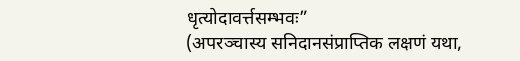धृत्योदावर्त्तसम्भवः”
(अपरञ्चास्य सनिदानसंप्राप्तिक लक्षणं यथा,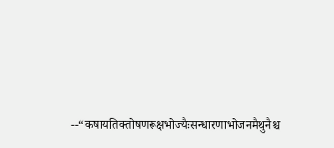--“कषायतिक्तोषणरूक्षभोज्यैःसन्धारणाभोजनमैथुनैश्च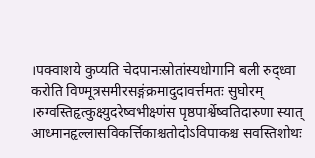।पक्वाशये कुप्यति चेदपानःस्रोतांस्यधोगानि बली रुद्ध्वा
करोति विण्मूत्रसमीरसङ्गंक्रमादुदावर्त्तमतः सुघोरम् ।रुग्वस्तिहृत्कुक्ष्युदरेष्वभीक्ष्णंस पृष्ठपार्श्वेष्वतिदारुणा स्यात्
आध्मानहृल्लासविकर्त्तिकाश्चतोदोऽविपाकश्च सवस्तिशोथः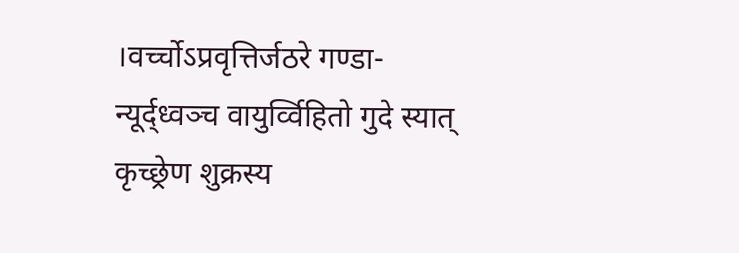।वर्च्चोऽप्रवृत्तिर्जठरे गण्डा-न्यूर्द्ध्वञ्च वायुर्व्विहितो गुदे स्यात्
कृच्छ्रेण शुक्रस्य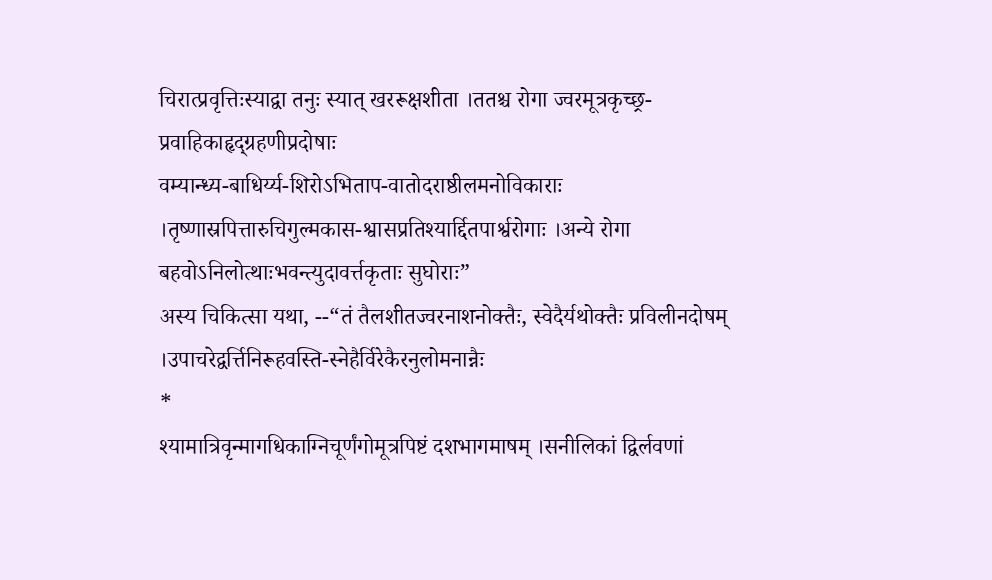चिरात्प्रवृत्तिःस्याद्वा तनुः स्यात् खररूक्षशीता ।ततश्च रोगा ज्वरमूत्रकृच्छ्र-प्रवाहिकाहृद्ग्रहणीप्रदोषाः
वम्यान्ध्य-बाधिर्य्य-शिरोऽभिताप-वातोदराष्ठीलमनोविकाराः ।तृष्णास्रपित्तारुचिगुल्मकास-श्वासप्रतिश्यार्द्दितपार्श्वरोगाः ।अन्ये रोगा बहवोऽनिलोत्थाःभवन्त्युदावर्त्तकृताः सुघोराः”
अस्य चिकित्सा यथा, --“तं तैलशीतज्वरनाशनोक्तैः, स्वेदैर्यथोक्तैः प्रविलीनदोषम् ।उपाचरेद्वर्त्तिनिरूहवस्ति-स्नेहैर्विरेकैरनुलोमनान्नैः
*
श्यामात्रिवृन्मागधिकाग्निचूर्णंगोमूत्रपिष्टं दशभागमाषम् ।सनीलिकां द्विर्लवणां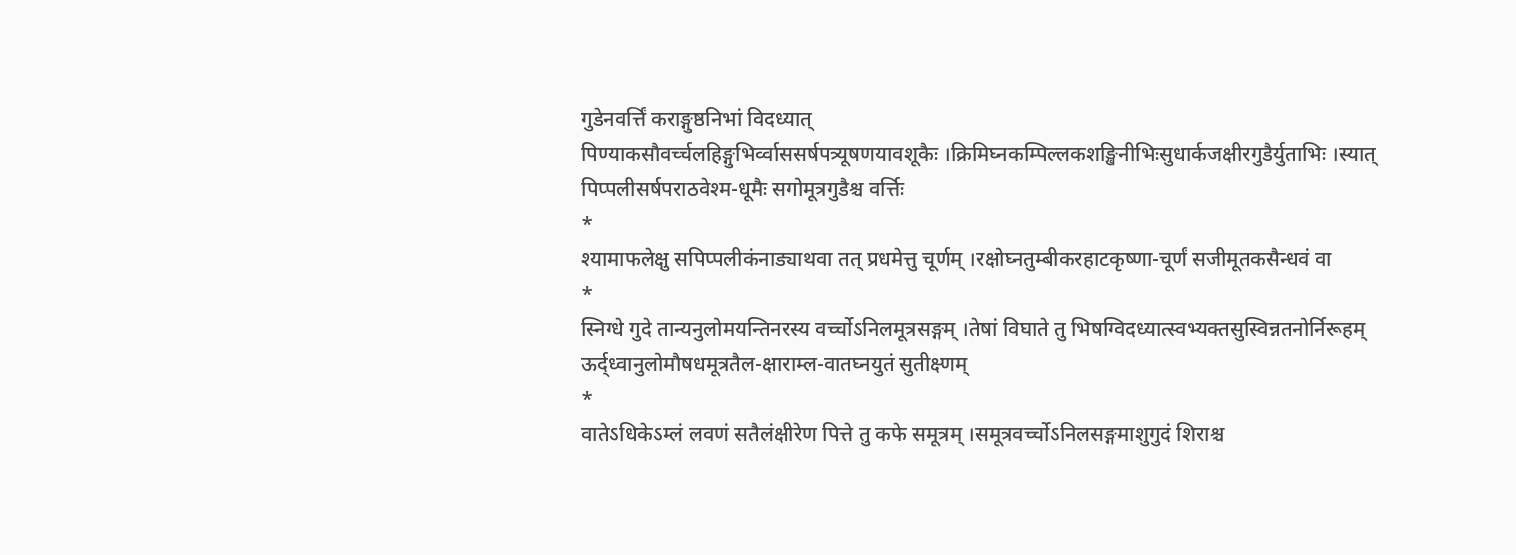गुडेनवर्त्तिं कराङ्गुष्ठनिभां विदध्यात्
पिण्याकसौवर्च्चलहिङ्गुभिर्व्वाससर्षपत्र्यूषणयावशूकैः ।क्रिमिघ्नकम्पिल्लकशङ्खिनीभिःसुधार्कजक्षीरगुडैर्युताभिः ।स्यात् पिप्पलीसर्षपराठवेश्म-धूमैः सगोमूत्रगुडैश्च वर्त्तिः
*
श्यामाफलेक्षु सपिप्पलीकंनाड्याथवा तत् प्रधमेत्तु चूर्णम् ।रक्षोघ्नतुम्बीकरहाटकृष्णा-चूर्णं सजीमूतकसैन्धवं वा
*
स्निग्धे गुदे तान्यनुलोमयन्तिनरस्य वर्च्चोऽनिलमूत्रसङ्गम् ।तेषां विघाते तु भिषग्विदध्यात्स्वभ्यक्तसुस्विन्नतनोर्निरूहम्
ऊर्द्ध्वानुलोमौषधमूत्रतैल-क्षाराम्ल-वातघ्नयुतं सुतीक्ष्णम्
*
वातेऽधिकेऽम्लं लवणं सतैलंक्षीरेण पित्ते तु कफे समूत्रम् ।समूत्रवर्च्चोऽनिलसङ्गमाशुगुदं शिराश्च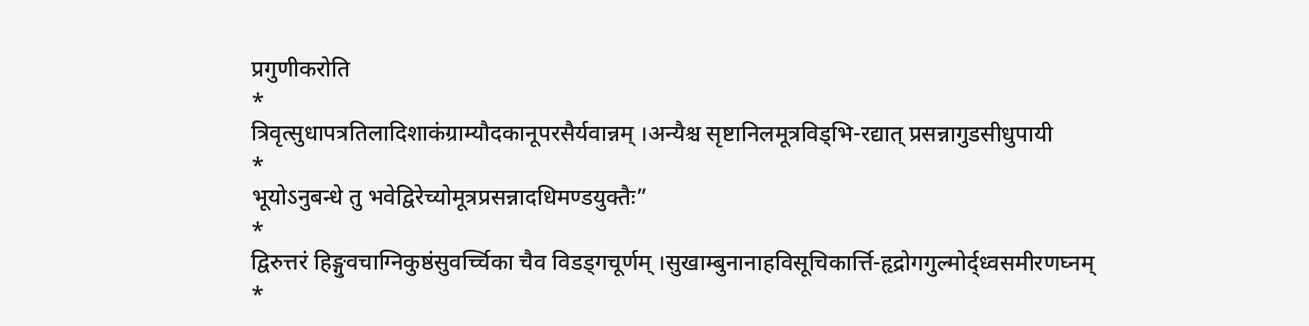प्रगुणीकरोति
*
त्रिवृत्सुधापत्रतिलादिशाकंग्राम्यौदकानूपरसैर्यवान्नम् ।अन्यैश्च सृष्टानिलमूत्रविड्भि-रद्यात् प्रसन्नागुडसीधुपायी
*
भूयोऽनुबन्धे तु भवेद्विरेच्योमूत्रप्रसन्नादधिमण्डयुक्तैः”
*
द्विरुत्तरं हिङ्गुवचाग्निकुष्ठंसुवर्च्चिका चैव विडड्गचूर्णम् ।सुखाम्बुनानाहविसूचिकार्त्ति-हृद्रोगगुल्मोर्द्ध्वसमीरणघ्नम्
*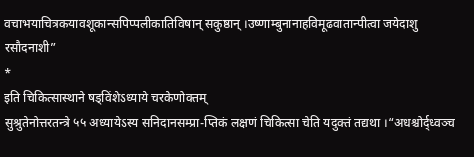वचाभयाचित्रकयावशूकान्सपिप्पलीकातिविषान् सकुष्ठान् ।उष्णाम्बुनानाहविमूढवातान्पीत्वा जयेदाशु रसौदनाशी”
*
इति चिकित्सास्थाने षड्विंशेऽध्याये चरकेणोक्तम्
सुश्रुतेनोत्तरतन्त्रे ५५ अध्यायेऽस्य सनिदानसम्प्रा-प्तिकं लक्षणं चिकित्सा चेति यदुक्तं तद्यथा ।“अधश्चोर्द्ध्वञ्च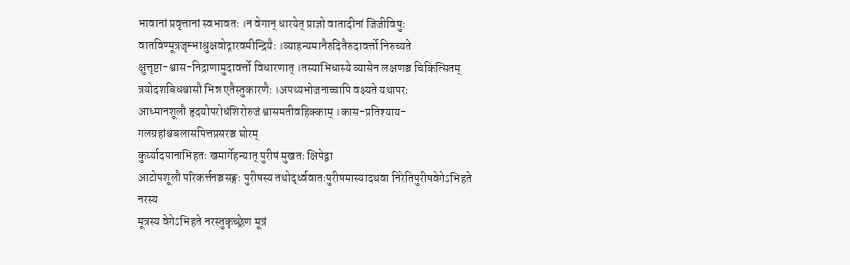भावानां प्रवृत्तानां स्वभावतः ।न वेगान् धारयेत् प्राज्ञो वातादीनां जिजीविषुः
वातविण्मूत्रजृम्भाश्रुक्षवोद्गारवमीन्द्रियैः ।व्याहन्यमानैरुदितैरुदावर्त्तो निरुच्यते
क्षुत्तृष्टा-श्वास-निद्राणामुदावर्त्तो विधारणात् ।तस्याभिधास्ये व्यासेन लक्षणञ्च चिकित्सितम्
त्रयोदशबिधश्चासौ भिन्न एतैस्तुकारणैः ।अपथ्यभोजनाच्चापि वक्ष्यते यथापरः
आध्मानशूलौ हृदयोपरोधंशिरोरुजं श्वासमतीवहिक्काम् ।कास-प्रतिश्याय-गलग्रहांश्चबलासपित्तप्रसरञ्च घोरम्
कुर्य्यादपानाभिहतः खमार्गेहन्यात् पुरीषं मुखतः क्षिपेद्वा
आटोपशूलौ परिकर्त्तनञ्चसङ्गः पुरीषस्य तथोर्द्ध्ववातःपुरीषमास्यादथवा निरेतिपुरीषवेगेऽभिहते नरस्य
मूत्रस्य वेगेऽभिहते नरस्तुकृच्छ्रेण मूत्रं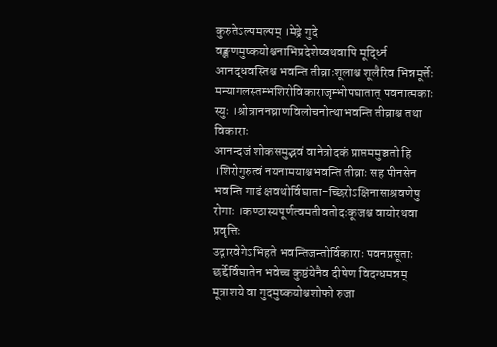कुरुतेऽल्पमल्पम् ।मेढ्रे गुदे वङ्क्षणमुष्कयोश्चनाभिप्रदेशेष्वथवापि मूर्द्ध्नि
आनद्धवस्तिश्च भवन्ति तीव्राःशूलाश्च शूलैरिव भिन्नमूर्त्तेः
मन्यागलस्तम्भशिरोविकाराजृम्भोपघातात् पवनात्मकाः स्युः ।श्रोत्राननघ्राणविलोचनोत्थाभवन्ति तीव्राश्च तथा विकाराः
आनन्दजं शोकसमुद्भवं वानेत्रोदकं प्राप्तममुञ्चतो हि ।शिरोगुरुत्वं नयनामयाश्चभवन्ति तीव्राः सह पीनसेन
भवन्ति गाढं क्षवथोर्विघाता-च्छिरोऽक्षिनासाश्रवणेषु रोगाः ।कण्ठास्यपूर्णत्वमतीवतोदःकूजश्च वायोरथवा प्रवृत्तिः
उद्गारवेगेऽभिहते भवन्तिजन्तोर्विकाराः पवनप्रसूताः
छर्द्देर्विघातेन भवेच्च कुष्ठंयेनैव दीषेण विदग्धमन्नम्
मूत्राशये वा गुदमुष्कयोश्चशोफो रुजा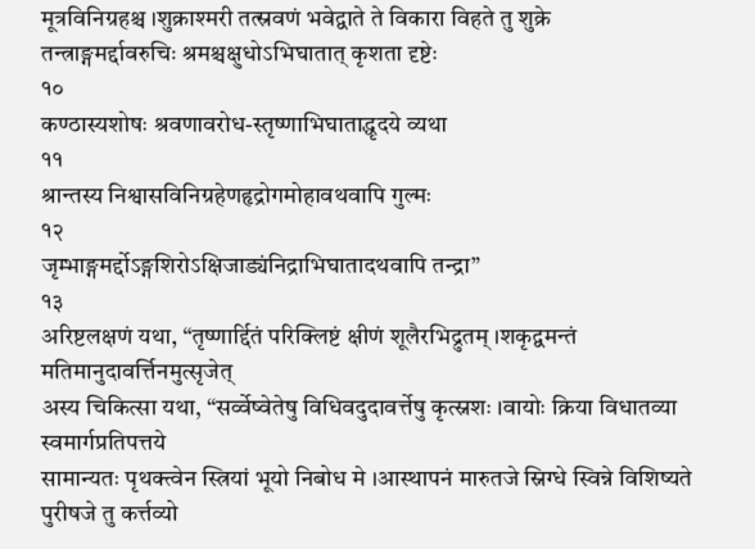मूत्रविनिग्रहश्च ।शुक्राश्मरी तत्स्रवणं भवेद्वाते ते विकारा विहते तु शुक्रे
तन्त्राङ्गमर्द्दावरुचिः श्रमश्चक्षुधोऽभिघातात् कृशता दृष्टेः
१०
कण्ठास्यशोषः श्रवणावरोध-स्तृष्णाभिघाताद्धृदये व्यथा
११
श्रान्तस्य निश्वासविनिग्रहेणहृद्रोगमोहावथवापि गुल्मः
१२
जृम्भाङ्गमर्द्दोऽङ्गशिरोऽक्षिजाड्यंनिद्राभिघातादथवापि तन्द्रा”
१३
अरिष्टलक्षणं यथा, “तृष्णार्द्दितं परिक्लिष्टं क्षीणं शूलैरभिद्रुतम् ।शकृद्वमन्तं मतिमानुदावर्त्तिनमुत्सृजेत्
अस्य चिकित्सा यथा, “सर्व्वेष्वेतेषु विधिवदुदावर्त्तेषु कृत्स्नशः ।वायोः क्रिया विधातव्या स्वमार्गप्रतिपत्तये
सामान्यतः पृथक्त्वेन स्त्रियां भूयो निबोध मे ।आस्थापनं मारुतजे स्निग्धे स्विन्ने विशिष्यते
पुरीषजे तु कर्त्तव्यो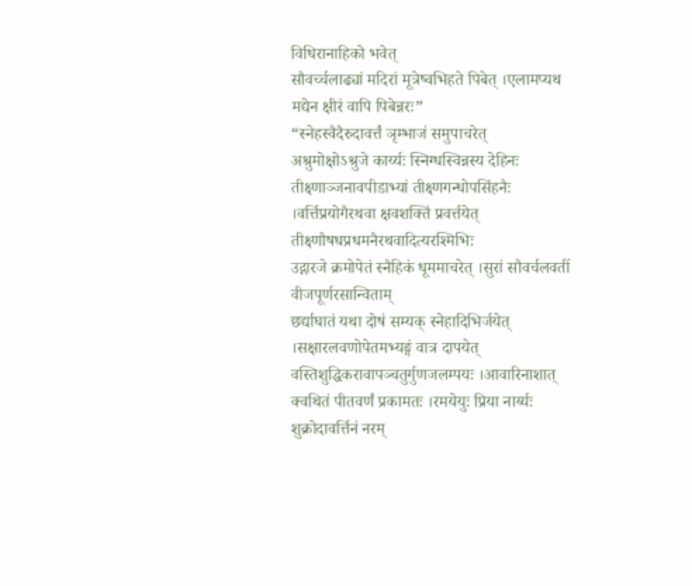विधिरानाहिको भवेत्
सौवर्च्चलाढ्यां मदिरां मूत्रेष्वभिहते पिबेत् ।एलामप्यथ मद्येन क्षीरं वापि पिबेन्नरः”
“स्नेहस्वैदैरुदावर्त्तं ञृम्भाजं समुपाचरेत्
अश्रुमोक्षोऽश्रुजे कार्य्यः स्निग्धस्विन्नस्य देहिनः
तीक्ष्णाञ्जनावपीडाभ्यां तीक्ष्णगन्धोपसिंहनैः ।वर्त्तिप्रयोगैरथवा क्षवशक्तिं प्रवर्त्तयेत्
तीक्ष्णौषधप्रधमनैरथवादित्यरश्मिभिः
उद्गारजे क्रमोपेतं स्नैहिकं धूममाचरेत् ।सुरां सौवर्चलवतीं वीजपूर्णरसान्विताम्
छर्द्याघातं यथा दोषं सम्यक् स्नेहादिभिर्जयेत् ।सक्षारलवणोपेतमभ्यङ्गं वात्र दापयेत्
वस्तिशुद्धिकरावापञ्चतुर्गुणजलम्पयः ।आवारिनाशात् क्वथितं पीतवर्णं प्रकामतः ।रमयेयुः प्रिया नार्य्यः शुक्रोदावर्त्तिनं नरम्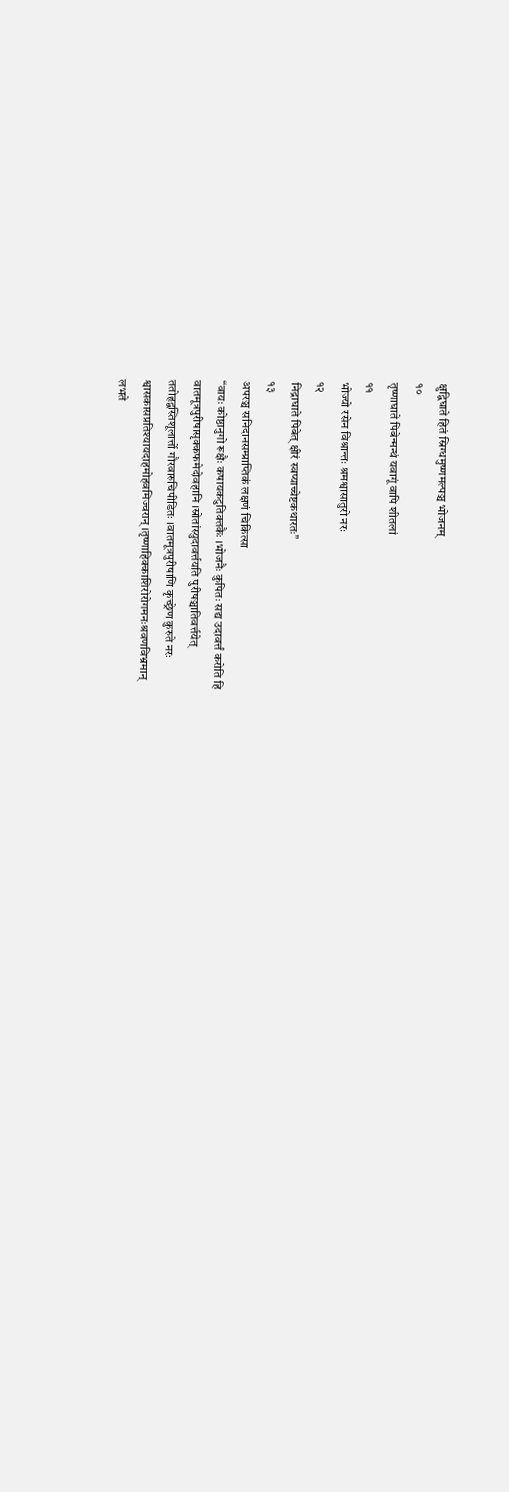क्षुद्विघाते हितं स्निग्धमुष्णमल्पञ्च भोजनम्
१०
तृष्णाघाते पिबेन्मन्थं यवागूं वापि शीतलां
११
भोज्यो रसेन विश्रान्तः श्रमश्वासातुरो नरः
१२
निद्राघाते पिबेत् क्षीरं स्वप्याच्चेष्टकथारतः”
१३
अपरञ्च सनिदानसम्प्राप्तिकं लक्षणं चिकित्सा
“वायः कोष्ठानुगो रूक्षैः कषायकटुतिक्तकैः ।भोजनैः कुपितः सद्य उदावर्त्तं करोति हि
वातमूत्रपुरीषासृक्कफमेदोवहानि ।स्रोतांस्युदावर्त्तयति पुरीषञ्चातिवर्त्तयेत्
ततोहृद्वस्तिशूलार्त्तो गौरवारुचिपीडितः ।वातमूत्रपुरीषाणि कृच्छ्रेण कुरुते नरः
श्वासकासप्रतिश्यायदाहमोहवमिज्वरान् ।तृष्णाहिक्काशिरोरोगमनःश्रवणविभ्रमान्
लभते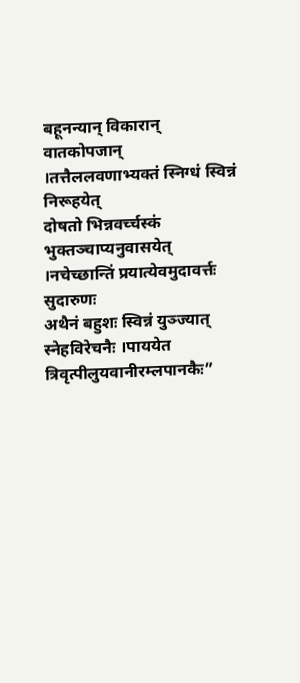बहूनन्यान् विकारान् वातकोपजान् ।तत्तैललवणाभ्यक्तं स्निग्धं स्विन्नं निरूहयेत्
दोषतो भिन्नवर्च्चस्कं भुक्तञ्चाप्यनुवासयेत् ।नचेच्छान्तिं प्रयात्येवमुदावर्त्तः सुदारुणः
अथैनं बहुशः स्विन्नं युञ्ज्यात् स्नेहविरेचनैः ।पाययेत त्रिवृत्पीलुयवानीरम्लपानकैः”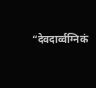“देवदार्व्वग्निकं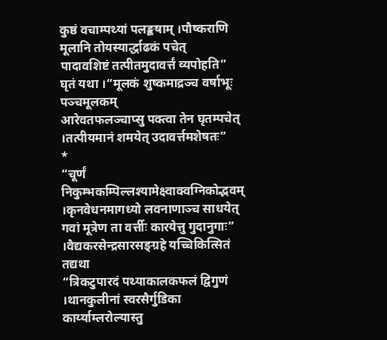कुष्ठं वचाम्पथ्यां पलङ्कषाम् ।पौष्कराणि मूलानि तोयस्यार्द्धाढकं पचेत्
पादावशिष्टं तत्पीतमुदावर्त्तं व्यपोहति”
घृतं यथा ।“मूलकं शुष्कमाद्रञ्च वर्षाभूः पञ्चमूलकम्
आरेवतफलञ्चाप्सु पक्त्वा तेन घृतम्पचेत् ।तत्पीयमानं शमयेत् उदावर्त्तमशेषतः”
*
“चूर्णं निकुम्भकम्पिल्लश्यामेक्ष्वाक्वग्निकोद्भवम् ।कृनवेधनमागध्यो लवनाणाञ्च साधयेत्
गवां मूत्रेण ता वर्त्तीः कारयेत्तु गुदानुगाः” ।वैद्यकरसेन्द्रसारसङ्ग्रहे यच्चिकित्सितं तद्यथा
“त्रिकटुपारदं पथ्याकालकफलं द्विगुणं ।थानकुलीनां स्वरसैर्गुडिका कार्य्याम्लरोल्यास्तु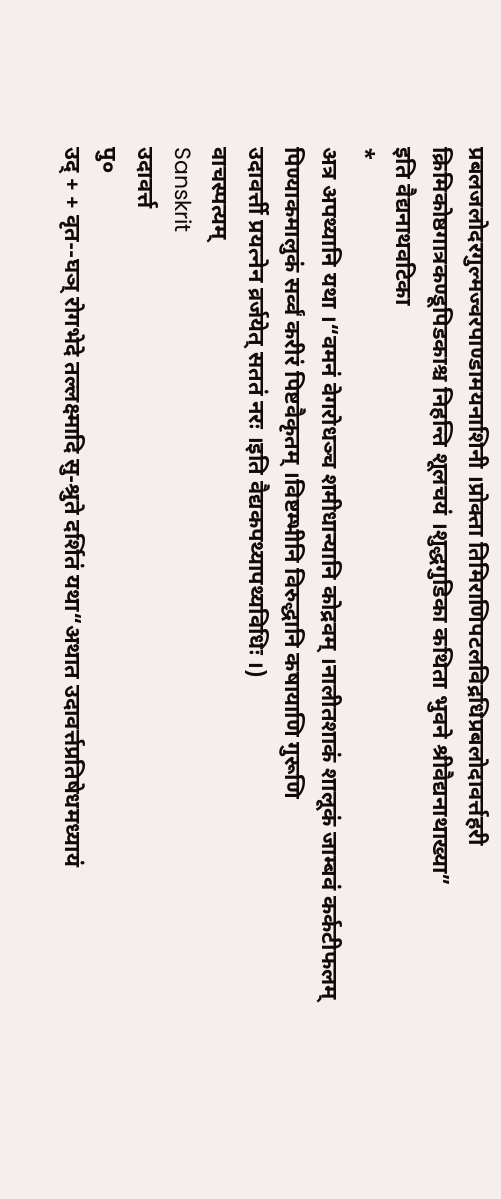प्रबलजलोदरगुल्मज्वरपाण्डामयनाशिनी ।प्रोक्ता तिमिराणिपटलविद्रधिप्रबलोदावर्त्तहरी
क्रिमिकोष्ठगात्रकण्डूपिडकाश्च निहन्ति शूलचयं ।शुद्धगुडिका कथिता भुवने श्रीवैद्यनाथाख्या”
इति वैद्यनाथवटिका
*
अत्र अपथ्यानि यथा ।“वमनं वेगरोधञ्च शमीधान्यानि कोद्रवम् ।नालीतशाकं शालूकं जाम्बवं कर्कटीफलम्
पिण्याकमालुकं सर्व्वं करीरं पिष्टवैकृतम् ।विष्टम्भीनि विरुद्धानि कषायाणि गुरूणि
उदावर्त्ती प्रयत्नेन व्रर्जयेत् सततं नरः ।इति वैद्यकपथ्यापथ्यविधिः ।)
वाचस्पत्यम्
Sanskrit
उदावर्त्त
पु०
उद् + + वृत--घञ् रोगभेदे तल्लक्ष्मादि सु-श्रुते दर्शितं यथा“अथात उदावर्त्तप्रतिषेधमध्यायं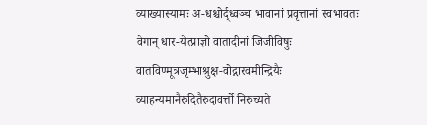व्याख्यास्यामः अ-धश्चोर्द्ध्वञ्च भावानां प्रवृत्तानां स्वभावतः वेगान् धार-येत्प्राज्ञो वातादीनां जिजीविषुः वातविण्मूत्रजृम्भाश्रुक्ष-वोद्गारवमीन्द्रियैः व्याहन्यमानैरुदितैरुदावर्त्तो निरुच्यते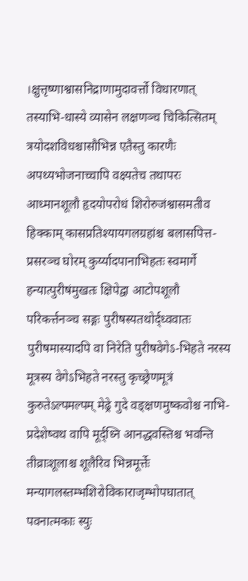।क्षुत्तृष्णाश्वासनिद्राणामुदावर्त्तो विधारणात् तस्याभि-धास्ये व्यासेन लक्षणञ्च चिकित्सितम् त्रयोदशविधश्चासौभिन्न एतैस्तु कारणैः अपथ्यभोजनाच्चापि वक्ष्यतेच तथापरः आध्मानशूलौ हृदयोपरोधं शिरोरुजंश्वासमतीव हिक्काम् कासप्रतिश्यायगलग्रहांश्च बलासपित्त-प्रसरञ्च घोरम् कुर्य्यादपानाभिहतः स्वमार्गे हन्यात्पुरीषंमुखतः क्षिपेद्वा आटोपशूलौ परिकर्त्तनञ्च सङ्गः पुरीषस्यतथोर्द्ध्ववातः पुरीषमास्यादपि वा निरेति पुरीषवेगेऽ-भिहते नरस्य मूत्रस्य वेगेऽभिहते नरस्तु कृच्छ्रेणमूत्रं कुरुतेऽल्पमल्पम् मेढ्रे गुदे वङ्क्षणमुष्कवोश्च नाभि-प्रदेशेष्वथ वापि मूर्द्ध्नि आनद्धवस्तिश्च भवन्ति तीव्राःशूलाश्च शूलैरिव भिन्नमूर्त्तेः मन्यागलस्तम्भशिरोविकाराजृम्भोपघातात् पवनात्मकाः स्युः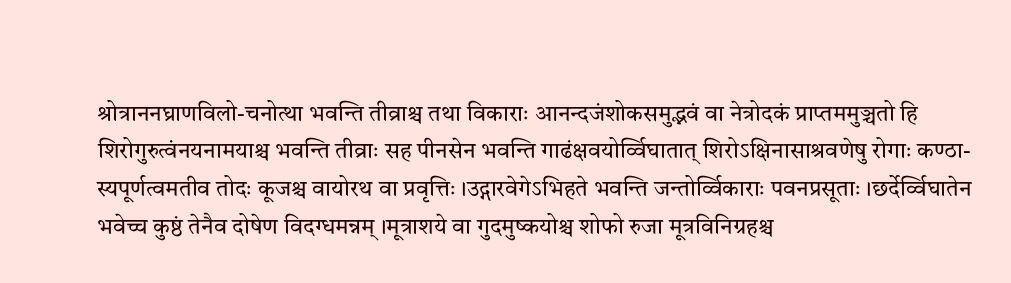श्रोत्राननघ्राणविलो-चनोत्था भवन्ति तीव्राश्च तथा विकाराः आनन्दजंशोकसमुद्भवं वा नेत्रोदकं प्राप्तममुञ्चतो हि शिरोगुरुत्वंनयनामयाश्च भवन्ति तीव्राः सह पीनसेन भवन्ति गाढंक्षवयोर्व्विघातात् शिरोऽक्षिनासाश्रवणेषु रोगाः कण्ठा-स्यपूर्णत्वमतीव तोदः कूजश्च वायोरथ वा प्रवृत्तिः ।उद्गारवेगेऽभिहते भवन्ति जन्तोर्व्विकाराः पवनप्रसूताः ।छर्देर्व्विघातेन भवेच्च कुष्ठं तेनैव दोषेण विदग्धमन्नम् ।मूत्राशये वा गुदमुष्कयोश्च शोफो रुजा मूत्रविनिग्रहश्च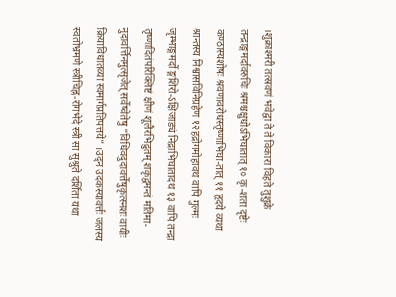।शुक्राश्मरी तत्स्रवणं भवेद्वा ते ते विकारा विहते तुशुक्रे तन्द्राङ्गमर्दावरुचिः श्रमश्चक्षुधोऽभिघातात् १० कृ-शता दृष्टेः कण्ठास्यशोषः श्रवणावरोधस्तृष्णाभिघा-तात् ११ हृदये व्यथा श्रान्तस्य निश्वासविनिग्रहेण १२हद्रोगमोहावथ वापि गुल्मः जृम्भाङ्गमर्दो ङ्गशिरो-ऽक्षिजाड्यं निद्राभिघातादथ १३ वापि तन्द्रा तृष्णादितंपरिक्लिष्टं क्षीणं शूलैरभिद्रुतम् शकृद्वमन्तं मतिमा-नुदावर्त्तिनमुत्सृजेत् सर्वेष्वेतेषु “विधिवदुदावर्त्तेषुकृत्स्नशः वायीः क्रियाविधातव्या स्वमार्गप्रतिपत्तये” ।उद्न उदकस्यावर्त्तः जलस्य स्वतोभ्रमणे स्त्रीचिह्न-रोगभेदे स्त्री सा सुश्रुते दर्शिता यथा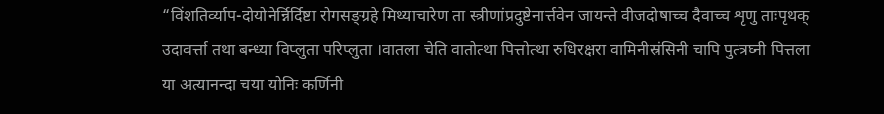“विंशतिर्व्याप-दोयोनेर्न्निर्दिष्टा रोगसङ्ग्रहे मिथ्याचारेण ता स्त्रीणांप्रदुष्टेनार्त्तवेन जायन्ते वीजदोषाच्च दैवाच्च शृणु ताःपृथक् उदावर्त्ता तथा बन्ध्या विप्लुता परिप्लुता ।वातला चेति वातोत्था पित्तोत्था रुधिरक्षरा वामिनीस्रंसिनी चापि पुत्त्रघ्नी पित्तला या अत्यानन्दा चया योनिः कर्णिनी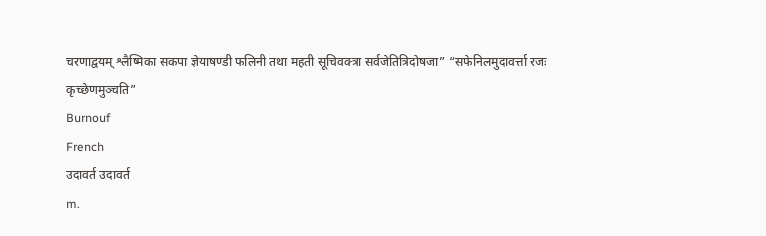चरणाद्वयम् श्लैष्मिका सकपा ज्ञेयाषण्डी फलिनी तथा महती सूचिवक्त्रा सर्वजेतित्रिदोषजा” “सफेनिलमुदावर्त्ता रजः कृच्छेणमुञ्चति”
Burnouf
French
उदावर्त उदावर्त
m.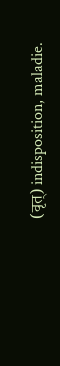(वृत्) indisposition, maladie.